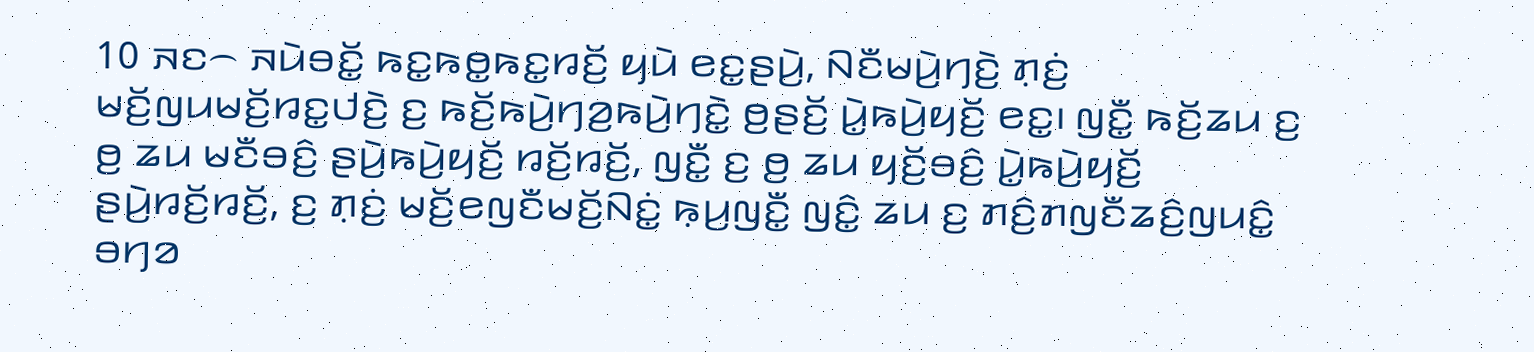10 ꤏꤢ꤮ ꤏꤣꤧꤋꤢꤩ꤭ ꤒꤢ꤭ꤒꤥ꤭ꤒꤢ꤭ꤙꤢꤩ꤬ ꤟꤣꤧ ꤕꤢ꤭ꤔꤣꤧ꤬, ꤡꤢꤪꤗꤣꤧ꤬ꤚꤢꤧ꤬ ꤊ꤫ꤢꤦ꤬ ꤗꤢꤩ꤬ꤜꤣꤗꤢꤩ꤬ꤙꤢ꤭ꤓꤢꤧ꤬ ꤢ꤬ ꤒꤢꤩ꤬ꤒꤣꤧ꤬ꤚꤤ꤬ꤒꤣꤧ꤬ꤚꤢꤧ꤭ ꤥ꤬ꤔꤢꤩ꤬ ꤣꤧ꤭ꤒꤣꤧ꤬ꤟꤢꤩ꤬ ꤕꤢ꤭꤯ ꤜꤢꤪ꤭ ꤒꤢꤩ꤬ꤘꤣ ꤢ꤬ ꤥ꤬ ꤘꤣ ꤗꤢꤪꤋꤢꤨ꤬ ꤔꤣꤧ꤬ꤒꤣꤧ꤬ꤟꤢꤩ꤬ ꤙꤢꤩ꤬ꤙꤢꤩ꤬, ꤜꤢꤪ꤭ ꤢ꤬ ꤥ꤬ ꤘꤣ ꤟꤢꤩ꤬ꤋꤢꤨ꤬ ꤣꤧ꤭ꤒꤣꤧ꤬ꤟꤢꤩ꤬ ꤔꤣꤧ꤬ꤙꤢꤩ꤬ꤙꤢꤩ꤬, ꤢ꤬ ꤊ꤫ꤢꤦ꤬ ꤗꤢꤩ꤬ꤕꤜꤢꤪꤗꤢꤩ꤬ꤡꤢꤦ꤭ ꤒ꤫ꤣ꤬ꤜꤢꤪ꤭ ꤜꤢꤨ꤭ ꤘꤣ ꤢ꤬ ꤊꤢꤨ꤬ꤊꤜꤢꤪꤘꤢꤨ꤬ꤜꤣꤢꤨ꤭ ꤋꤚꤤ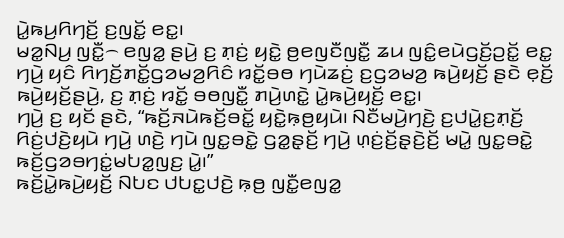ꤣꤧ꤭ꤒꤣ꤬ꤖꤚꤢꤩ꤬ ꤢ꤬ꤜꤢꤩ꤭ ꤕꤢ꤭꤯
ꤗꤤ꤭ꤡꤣ꤬ ꤜꤢꤪ꤭꤮ ꤕꤜꤤ꤭ ꤔꤣꤧ꤬ ꤢ꤬ ꤊ꤫ꤢꤦ꤬ ꤟꤢꤧ꤭ ꤥ꤬ꤕꤜꤢꤪꤜꤢꤪ꤭ ꤘꤣ ꤜꤢꤨ꤭ꤕꤣꤧꤞꤢꤩ꤬ꤑꤢꤩ꤭ ꤕꤢ꤭ ꤚꤣꤧ꤬ ꤟꤢꤨ ꤖꤚꤢꤩ꤬ꤊꤢꤩ꤭ꤞꤤꤗꤤ꤬ꤖꤢꤨ ꤙꤢꤩ꤭ꤋꤥ ꤚꤣꤧꤘꤢꤦ꤬ ꤢ꤬ꤞꤤꤗꤤ꤬ ꤒꤣꤧ꤬ꤟꤢꤩ꤬ ꤔꤢꤧ ꤕ꤫ꤢꤩ꤬ ꤒꤣꤧ꤬ꤟꤢꤩ꤬ꤔꤣꤧ꤬, ꤢ꤬ ꤊ꤫ꤢꤦ꤬ ꤙꤢꤩ꤭ ꤋꤥꤜꤢꤪ꤭ ꤊꤣꤧ꤬ꤛꤢꤧ꤭ ꤣꤧ꤭ꤒꤣꤧ꤬ꤟꤢꤩ꤬ ꤕꤢ꤭꤯
ꤚꤣꤧ꤬ ꤢ꤬ ꤟꤢꤩ ꤔꤢꤧ, “ꤒꤢꤩ꤬ꤏꤣꤧꤒꤢꤩ꤬ꤋꤢꤩ꤭ ꤟꤢꤧ꤭ꤒ꤫ꤥ꤬ꤟꤣꤧ꤯ ꤡꤢꤪꤗꤣꤧ꤬ꤚꤢꤧ꤬ ꤢ꤬ꤓꤣꤧ꤭ꤢ꤬ꤊ꤫ꤢꤩ꤬ ꤖꤢꤦ꤬ꤓꤢꤧ꤬ꤟꤣꤧ ꤚꤣꤧ꤬ ꤛꤢꤧ꤬ ꤚꤣꤧ ꤜꤢ꤭ꤋꤢꤧ꤭ ꤞꤤ꤭ꤔ꤫ꤢꤩ꤬ ꤚꤣꤧ꤬ ꤛ꤫ꤢꤦ꤬ꤢꤩ꤬ꤔ꤫ꤢꤧ꤬ꤢꤩ꤬ ꤗꤣꤧ꤭ ꤜꤢ꤭ꤋꤢꤧ꤭ ꤒꤢꤩ꤬ꤞꤤꤋꤚꤢꤦ꤭ꤗꤝꤤ꤭ꤜꤢ꤬ ꤣꤧ꤭꤯”
ꤒꤢꤩ꤬ꤣꤧ꤭ꤒꤣꤧ꤬ꤟꤢꤩ꤬ ꤡꤝꤢ ꤓꤝꤢ꤭ꤓꤢꤧ꤬ ꤒ꤫ꤥ꤬ ꤜꤢꤪ꤭ꤕꤜꤤ꤭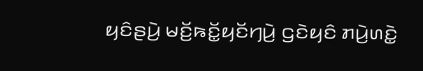ꤟꤢꤨꤔꤣꤧ꤬ ꤗꤢꤩ꤬ꤒꤢꤩ꤭ꤟꤢꤩꤚꤣꤧ꤬ ꤞꤢꤧꤟꤢꤨ ꤊꤣꤧ꤬ꤛꤢꤧ꤭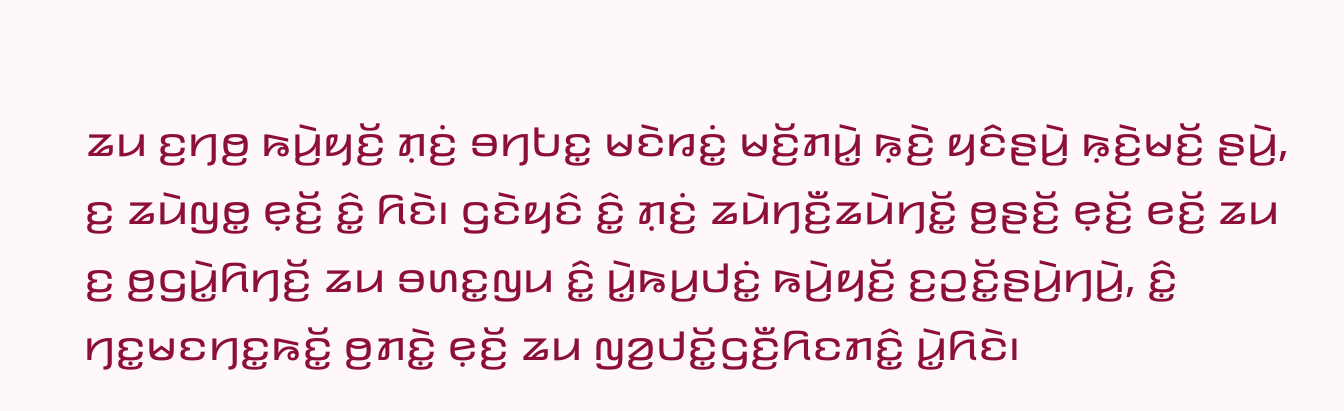ꤘꤣ ꤢ꤬ꤚꤥ꤬ ꤒꤣꤧ꤬ꤟꤢꤩ꤬ ꤊ꤫ꤢꤦ꤬ ꤋꤚꤝꤢ꤭ ꤗꤢꤧꤙꤢꤦ꤭ ꤗꤢꤩ꤬ꤊꤣꤧ꤭ ꤒ꤫ꤢꤧ꤬ ꤟꤢꤨꤔꤣꤧ꤬ ꤒ꤫ꤢꤧ꤬ꤗꤢꤩ꤬ ꤔꤣꤧ꤬, ꤢ꤬ ꤘꤣꤧꤜꤥ꤭ ꤕ꤫ꤢꤩ꤬ ꤢꤨ꤭ ꤖꤢꤧ꤯ ꤞꤢꤧꤟꤢꤨ ꤢꤨ꤭ ꤊ꤫ꤢꤦ꤬ ꤘꤣꤧꤚꤢꤪ꤬ꤘꤣꤧꤚꤢꤩ꤭ ꤥ꤬ꤔꤢꤩ꤬ ꤕ꤫ꤢꤩ꤬ ꤕꤢꤩ꤬ ꤘꤣ ꤢ꤬ ꤥ꤬ꤞꤣꤧ꤭ꤖꤚꤢꤩ꤬ ꤘꤣ ꤋꤛꤢ꤭ꤜꤣ ꤢꤨ꤭ ꤣꤧ꤭ꤒꤣ꤬ꤓꤢꤦ꤭ ꤒꤣꤧ꤬ꤟꤢꤩ꤬ ꤢ꤬ꤑꤢꤩ꤭ꤔꤣꤧ꤬ꤚꤣꤧ꤬, ꤢꤨ꤭ ꤚꤢ꤭ꤗꤢꤚꤢ꤭ꤒꤢꤩ꤭ ꤥ꤬ꤊꤢꤧ꤭ ꤕ꤫ꤢꤩ꤬ ꤘꤣ ꤜꤤ꤬ꤓꤢꤩ꤭ꤞꤢꤪ꤬ꤖꤢꤊꤢꤨ꤭ ꤣꤧ꤭ꤖꤢꤧ꤯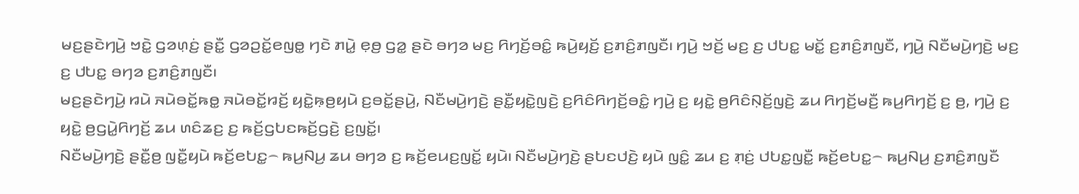ꤗꤢ꤬ꤔꤢꤧꤚꤣꤧ꤬ ꤠꤢꤧ꤭ ꤞꤤꤛ꤫ꤢꤦ꤬ ꤔꤢꤪ꤭ ꤞꤤꤑꤢꤩ꤭ꤕꤜꤥ꤭ ꤚꤢꤧ ꤊꤣꤧ꤭ ꤕ꤫ꤥ꤬ ꤞꤤ꤭ ꤔꤢꤧ ꤋꤚꤤ ꤗꤢ꤬ ꤖꤚꤢꤩ꤬ꤋꤢꤨ꤭ ꤒꤣꤧ꤬ꤟꤢꤩ꤬ ꤢ꤬ꤊꤢꤨ꤬ꤊꤜꤢꤪ꤯ ꤚꤣꤧ꤬ ꤠꤢꤩ꤬ ꤗꤢ꤬ ꤢ꤬ ꤓꤝꤢ꤭ ꤗꤢꤩ꤭ ꤢ꤬ꤊꤢꤨ꤬ꤊꤜꤢꤪ, ꤚꤣꤧ꤬ ꤡꤢꤪꤗꤣꤧ꤬ꤚꤢꤧ꤬ ꤗꤢ꤬ ꤢ꤬ ꤓꤝꤢ꤭ ꤋꤚꤤ ꤢ꤬ꤊꤢꤨ꤬ꤊꤜꤢꤪ꤯
ꤗꤢ꤬ꤔꤢꤧꤚꤣꤧ꤬ ꤙꤣꤧ ꤏꤣꤧꤋꤢꤩ꤭ꤒꤥ꤭ ꤏꤣꤧꤋꤢꤩ꤭ꤙꤢꤩ꤬ ꤟꤢꤧ꤭ꤒ꤫ꤥ꤬ꤟꤣꤧ ꤢ꤬ꤋꤢꤩ꤭ꤔꤣꤧ꤬, ꤡꤢꤪꤗꤣꤧ꤬ꤚꤢꤧ꤬ ꤔꤢꤪ꤭ꤟꤢꤧ꤭ꤜꤢꤧ꤬ ꤢ꤬ꤖꤢꤨꤖꤚꤢꤩ꤬ꤋꤢꤨ꤭ ꤚꤣꤧ꤬ ꤢ꤬ ꤟꤢꤧ꤭ ꤥ꤬ꤖꤢꤨꤡ꤫ꤢꤩ꤬ꤜꤢꤧ꤬ ꤘꤣ ꤖꤚꤢꤩ꤬ꤗꤢꤪ꤬ ꤒꤣ꤬ꤖꤚꤢꤩ꤬ ꤢ꤬ ꤥ꤬, ꤚꤣꤧ꤬ ꤢ꤬ ꤟꤢꤧ꤭ ꤥ꤬ꤞꤣꤧ꤭ꤖꤚꤢꤩ꤬ ꤘꤣ ꤛꤢꤨꤘꤢ꤬ ꤢ꤬ ꤒꤢꤩ꤬ꤞꤝꤢꤒꤢꤩ꤬ꤞꤢꤧ꤬ ꤢ꤬ꤜꤢꤩ꤭꤯
ꤡꤢꤪꤗꤣꤧ꤬ꤚꤢꤧ꤬ ꤔꤢꤪ꤭ꤥ꤬ ꤜꤢꤪ꤭ꤟꤣꤧ ꤒꤢꤩ꤬ꤕꤝꤢ꤭꤮ ꤒꤣ꤬ꤡꤣ꤬ ꤘꤣ ꤋꤚꤤ ꤢ꤬ ꤒꤢꤩ꤬ꤕꤣꤢ꤬ꤜꤢꤩ꤭ ꤟꤣꤧ꤯ ꤡꤢꤪꤗꤣꤧ꤬ꤚꤢꤧ꤬ ꤔꤝꤢꤓꤢꤧ꤬ ꤟꤣꤧ ꤜꤢꤨ꤭ ꤘꤣ ꤢ꤬ ꤊ꤫ꤢꤦ꤬ ꤓꤝꤢ꤭ꤜꤢꤪ꤭ ꤒꤢꤩ꤬ꤕꤝꤢ꤭꤮ ꤒꤣ꤬ꤡꤣ꤬ ꤢ꤬ꤊꤢꤨ꤬ꤊꤜꤢꤪ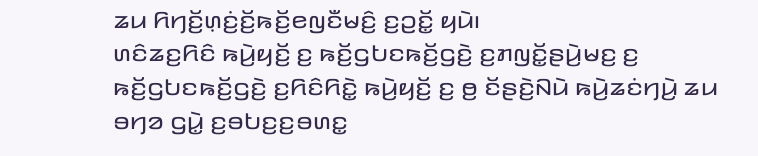ꤘꤣ ꤖꤚꤢꤩ꤬ꤛ꤫ꤢꤦ꤬ꤢꤩ꤬ꤒꤢꤩ꤬ꤕꤜꤢꤪꤗꤢꤨ꤬ ꤢ꤬ꤑꤢꤩ꤭ ꤟꤣꤧ꤯
ꤛꤢꤨꤘꤢ꤬ꤖꤢꤨ ꤒꤣꤧ꤬ꤟꤢꤩ꤬ ꤢ꤬ ꤒꤢꤩ꤬ꤞꤝꤢꤒꤢꤩ꤬ꤞꤢꤧ꤬ ꤢ꤬ꤊꤜꤢꤩ꤭ꤔꤣꤧ꤬ꤗꤢ꤬ ꤢ꤬ ꤒꤢꤩ꤬ꤞꤝꤢꤒꤢꤩ꤬ꤞꤢꤧ꤬ ꤢ꤬ꤖꤢꤨꤖꤢꤧ꤭ ꤒꤣꤧ꤬ꤟꤢꤩ꤬ ꤢ꤬ ꤥ꤬ ꤢꤩꤔꤢꤧ꤬ꤡꤣꤧ ꤒꤣꤧ꤬ꤘꤢꤦꤚꤣꤧ꤬ ꤘꤣ ꤋꤚꤤ ꤞꤣꤧ꤭ ꤢ꤬ꤋꤝꤢ꤬ꤢ꤬ꤋꤛꤢ꤭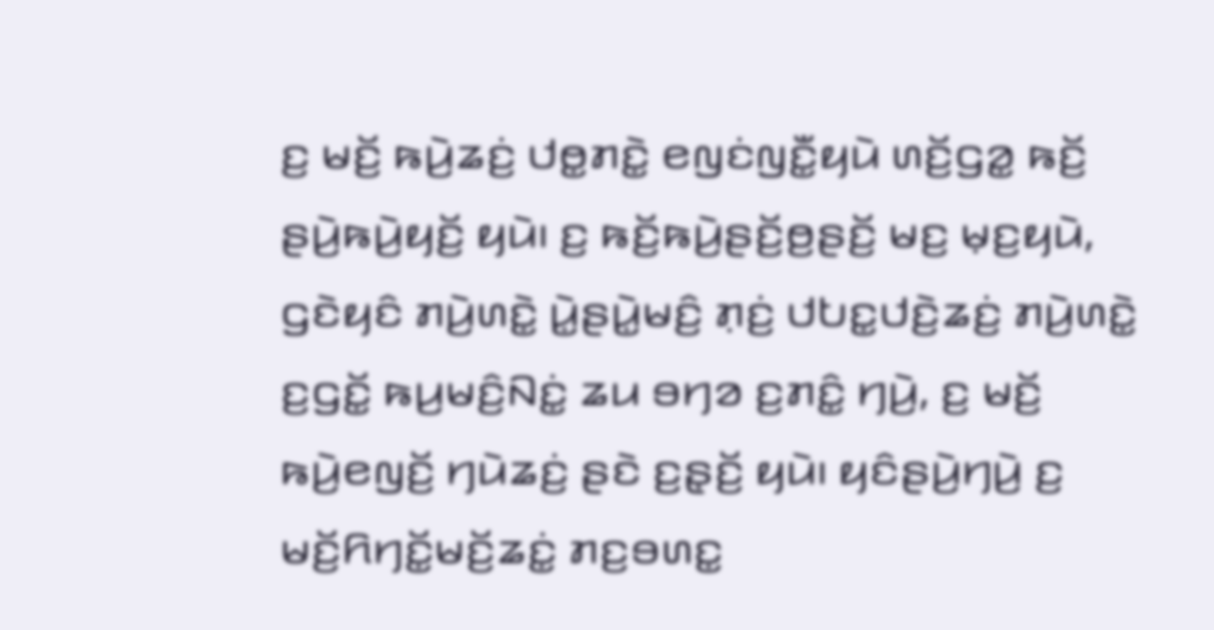ꤢ꤬ ꤗꤢꤩ꤬ ꤒꤣꤧ꤬ꤘꤢꤦ꤬ ꤓꤥ꤭ꤊꤢꤧ꤭ ꤕꤜꤢꤦꤜꤢꤪ꤭ꤟꤣꤧ ꤛꤢꤩ꤬ꤞꤤ꤭ ꤒꤢꤩ꤬ ꤔꤣꤧ꤬ꤒꤣꤧ꤬ꤟꤢꤩ꤬ ꤟꤣꤧ꤯ ꤢ꤬ ꤒꤢꤩ꤬ꤒꤣꤧ꤬ꤔꤢꤩ꤬ꤥ꤬ꤔꤢꤩ꤬ ꤗꤢ꤬ ꤗ꤫ꤢ꤬ꤟꤣꤧ, ꤞꤢꤧꤟꤢꤨ ꤊꤣꤧ꤬ꤛꤢꤧ꤭ ꤣꤧ꤭ꤔꤣꤧ꤭ꤗꤢꤨ꤬ ꤊ꤫ꤢꤦ꤬ ꤓꤝꤢ꤭ꤓꤢꤧ꤬ꤘꤢꤦ꤬ ꤊꤣꤧ꤬ꤛꤢꤧ꤭ ꤢ꤬ꤞꤢꤩ꤭ ꤒꤣ꤬ꤗꤢꤨ꤬ꤡꤢꤦ꤭ ꤘꤣ ꤋꤚꤤ ꤢ꤬ꤊꤢꤨ꤭ ꤚꤣꤧ꤬, ꤢ꤬ ꤗꤢꤩ꤬ ꤒꤣꤧ꤬ꤕꤜꤢꤩ꤬ ꤚꤣꤧꤘꤢꤦ꤬ ꤔꤢꤧ ꤢ꤬ꤔ꤫ꤢꤩ꤬ ꤟꤣꤧ꤯ ꤟꤢꤨꤔꤣꤧ꤬ꤚꤣꤧ꤬ ꤢ꤬ ꤗꤢꤩ꤬ꤖꤚꤢꤩ꤭ꤗꤢꤩ꤬ꤘꤢꤦ꤭ ꤊꤢ꤬ꤋꤛꤢ꤭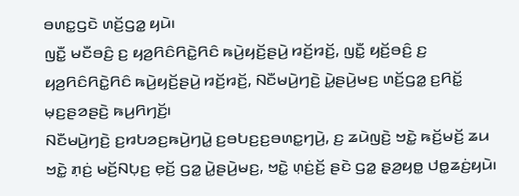ꤋꤛꤢ꤭ꤞꤢꤧ ꤛꤢꤩ꤬ꤞꤤ꤭ ꤟꤣꤧ꤯
ꤜꤢꤪ꤭ ꤗꤢꤪꤋꤢꤨ꤬ ꤢ꤬ ꤟꤤ꤬ꤖꤢꤨꤖꤢꤧ꤭ꤖꤢꤨ ꤒꤣꤧ꤬ꤟꤢꤩ꤬ꤔꤣꤧ꤬ ꤙꤢꤩ꤬ꤙꤢꤩ꤬, ꤜꤢꤪ꤭ ꤟꤢꤩ꤬ꤋꤢꤨ꤬ ꤢ꤬ ꤟꤤ꤬ꤖꤢꤨꤖꤢꤧ꤭ꤖꤢꤨ ꤒꤣꤧ꤬ꤟꤢꤩ꤬ꤔꤣꤧ꤬ ꤙꤢꤩ꤬ꤙꤢꤩ꤬, ꤡꤢꤪꤗꤣꤧ꤬ꤚꤢꤧ꤬ ꤣꤧ꤭ꤔꤣꤧ꤬ꤗꤢ꤬ ꤛꤢꤩ꤬ꤞꤤ꤭ ꤢ꤬ꤖꤢꤩ꤭ ꤗ꤫ꤢ꤬ꤔꤤꤔꤢꤧ꤬ ꤒꤣ꤬ꤖꤚꤢꤩ꤬꤯
ꤡꤢꤪꤗꤣꤧ꤬ꤚꤢꤧ꤬ ꤢ꤬ꤙꤝꤤꤢ꤬ꤒꤣꤧ꤬ꤚꤣꤧ꤭ ꤢ꤬ꤋꤝꤢ꤬ꤢ꤬ꤋꤛꤢ꤭ꤚꤣꤧ꤬, ꤢ꤬ ꤘꤣꤧꤜꤢꤧ꤬ ꤠꤢꤧ꤭ ꤒꤢꤩ꤬ꤗꤢꤩ꤬ ꤘꤣ ꤠꤢꤧ꤭ ꤊ꤫ꤢꤦ꤬ ꤗꤢꤩ꤬ꤡꤝ꤫ꤢ꤬ ꤕ꤫ꤢꤩ꤬ ꤞꤤ꤭ ꤣꤧ꤭ꤔꤣꤧ꤬ꤗꤢ꤬, ꤠꤢꤧ꤭ ꤛ꤫ꤢꤦ꤬ꤢꤩ꤬ ꤔꤢꤧ ꤞꤤ꤭ ꤔ꤫ꤤ꤬ꤟꤥ꤭ ꤓꤥ꤭ꤘꤢꤦ꤬ꤟꤣꤧ꤯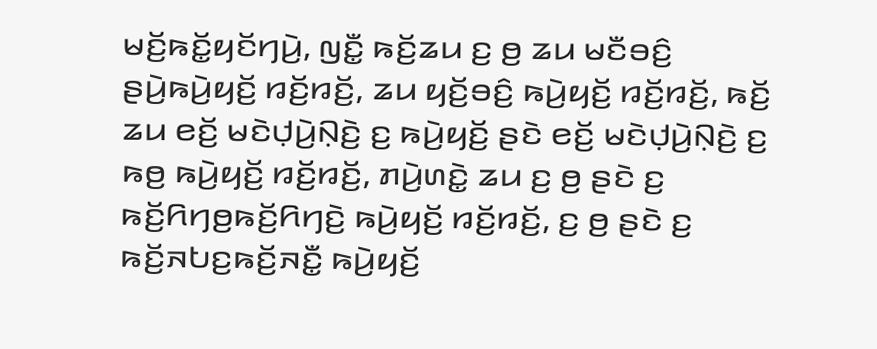ꤗꤢꤩ꤬ꤒꤢꤩ꤭ꤟꤢꤩꤚꤣꤧ꤬, ꤜꤢꤪ꤭ ꤒꤢꤩ꤬ꤘꤣ ꤢ꤬ ꤥ꤬ ꤘꤣ ꤗꤢꤪꤋꤢꤨ꤬ ꤔꤣꤧ꤬ꤒꤣꤧ꤬ꤟꤢꤩ꤬ ꤙꤢꤩ꤬ꤙꤢꤩ꤬, ꤘꤣ ꤟꤢꤩ꤬ꤋꤢꤨ꤬ ꤒꤣꤧ꤬ꤟꤢꤩ꤬ ꤙꤢꤩ꤬ꤙꤢꤩ꤬, ꤒꤢꤩ꤬ ꤘꤣ ꤕꤢꤩ꤬ ꤗꤢꤧꤓ꤫ꤣꤧ꤬ꤡ꤫ꤢꤧ꤬ ꤢ꤬ ꤒꤣꤧ꤬ꤟꤢꤩ꤬ ꤔꤢꤧ ꤕꤢꤩ꤬ ꤗꤢꤧꤓ꤫ꤣꤧ꤬ꤡ꤫ꤢꤧ꤬ ꤢ꤬ ꤒꤥ꤬ ꤒꤣꤧ꤬ꤟꤢꤩ꤬ ꤙꤢꤩ꤬ꤙꤢꤩ꤬, ꤊꤣꤧ꤬ꤛꤢꤧ꤭ ꤘꤣ ꤢ꤬ ꤥ꤬ ꤔꤢꤧ ꤢ꤬ ꤒꤢꤩ꤬ꤖꤚꤥ꤬ꤒꤢꤩ꤬ꤖꤚꤢꤧ꤬ ꤒꤣꤧ꤬ꤟꤢꤩ꤬ ꤙꤢꤩ꤬ꤙꤢꤩ꤬, ꤢ꤬ ꤥ꤬ ꤔꤢꤧ ꤢ꤬ ꤒꤢꤩ꤬ꤏꤝꤢ꤬ꤒꤢꤩ꤬ꤏꤢꤪ꤭ ꤒꤣꤧ꤬ꤟꤢꤩ꤬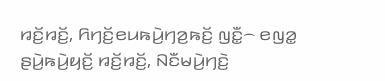ꤙꤢꤩ꤬ꤙꤢꤩ꤬, ꤖꤚꤢꤩ꤬ꤕꤣꤒꤣꤧ꤬ꤚꤤ꤬ꤒꤢꤩ꤬ ꤜꤢꤪ꤭꤮ ꤕꤜꤤ꤭ ꤔꤣꤧ꤬ꤒꤣꤧ꤬ꤟꤢꤩ꤬ ꤙꤢꤩ꤬ꤙꤢꤩ꤬, ꤡꤢꤪꤗꤣꤧ꤬ꤚꤢꤧ꤬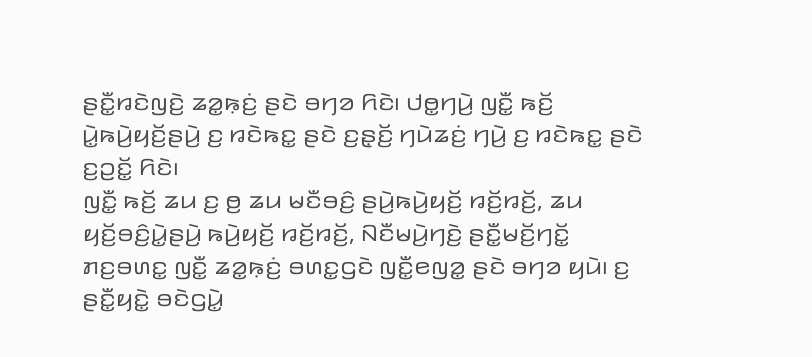ꤔꤢꤪ꤭ꤙꤢꤧꤜꤢꤧ꤬ ꤘꤤ꤭ꤒ꤫ꤢꤦ꤬ ꤔꤢꤧ ꤋꤚꤤ ꤖꤢꤧ꤯ ꤓꤥ꤭ꤚꤣꤧ꤬ ꤜꤢꤪ꤭ ꤒꤢꤩ꤬ ꤣꤧ꤭ꤒꤣꤧ꤬ꤟꤢꤩ꤬ꤔꤣꤧ꤬ ꤢ꤬ ꤙꤢꤧꤒꤢ꤭ ꤔꤢꤧ ꤢ꤬ꤔ꤫ꤢꤩ꤬ ꤚꤣꤧꤘꤢꤦ꤬ ꤚꤣꤧ꤬ ꤢ꤬ ꤙꤢꤧꤒꤢ꤭ ꤔꤢꤧ ꤢ꤬ꤑꤢꤩ꤭ ꤖꤢꤧ꤯
ꤜꤢꤪ꤭ ꤒꤢꤩ꤬ ꤘꤣ ꤢ꤬ ꤥ꤬ ꤘꤣ ꤗꤢꤪꤋꤢꤨ꤬ ꤔꤣꤧ꤬ꤒꤣꤧ꤬ꤟꤢꤩ꤬ ꤙꤢꤩ꤬ꤙꤢꤩ꤬, ꤘꤣ ꤟꤢꤩ꤬ꤋꤢꤨ꤬ꤣꤧ꤭ꤔꤣꤧ꤬ ꤒꤣꤧ꤬ꤟꤢꤩ꤬ ꤙꤢꤩ꤬ꤙꤢꤩ꤬, ꤡꤢꤪꤗꤣꤧ꤬ꤚꤢꤧ꤬ ꤔꤢꤪ꤭ꤗꤢꤩ꤬ꤚꤢꤩ꤭ ꤊꤢ꤬ꤋꤛꤢ꤭ ꤜꤢꤪ꤭ ꤘꤤ꤭ꤒ꤫ꤢꤦ꤬ ꤋꤛꤢ꤭ꤞꤢꤧ ꤜꤢꤪ꤭ꤕꤜꤤ꤭ ꤔꤢꤧ ꤋꤚꤤ ꤟꤣꤧ꤯ ꤢ꤬ ꤔꤢꤪ꤭ꤟꤢꤧ꤭ ꤋꤢꤧꤞꤣꤧ꤭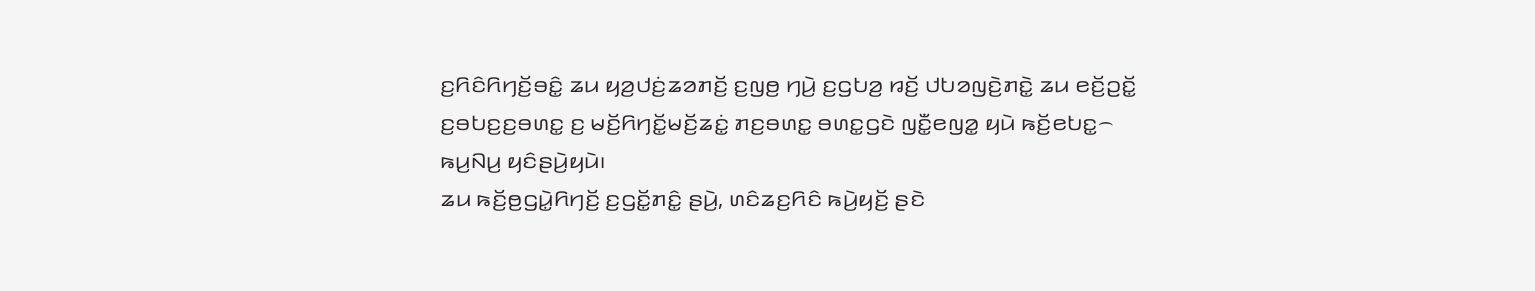ꤢ꤬ꤖꤢꤨꤖꤚꤢꤩ꤬ꤋꤢꤨ꤭ ꤘꤣ ꤟꤤ꤬ꤓꤢꤦ꤬ꤘꤤꤊꤢꤩ꤬ ꤢ꤬ꤜꤥ꤬ ꤚꤣꤧ꤬ ꤢ꤬ꤞꤝꤤ꤬ ꤙꤢꤩ꤬ ꤓꤝꤤꤜꤢꤧ꤬ꤊꤢꤧ꤭ ꤘꤣ ꤕꤢꤩ꤬ꤑꤢꤩ꤭ ꤢ꤬ꤋꤝꤢ꤬ꤢ꤬ꤋꤛꤢ꤭ ꤢ꤬ ꤗꤢꤩ꤬ꤖꤚꤢꤩ꤭ꤗꤢꤩ꤬ꤘꤢꤦ꤭ ꤊꤢ꤬ꤋꤛꤢ꤭ ꤋꤛꤢ꤭ꤞꤢꤧ ꤜꤢꤪ꤭ꤕꤜꤤ꤭ ꤟꤣꤧ ꤒꤢꤩ꤬ꤕꤝꤢ꤭꤮ ꤒꤣ꤬ꤡꤣ꤬ ꤟꤢꤨꤔꤣꤧ꤬ꤟꤣꤧ꤯
ꤘꤣ ꤒꤢꤩ꤬ꤥ꤬ꤞꤣꤧ꤭ꤖꤚꤢꤩ꤬ ꤢ꤬ꤞꤢꤩ꤭ꤊꤢꤨ꤭ ꤔꤣꤧ꤬, ꤛꤢꤨꤘꤢ꤬ꤖꤢꤨ ꤒꤣꤧ꤬ꤟꤢꤩ꤬ ꤔꤢꤧ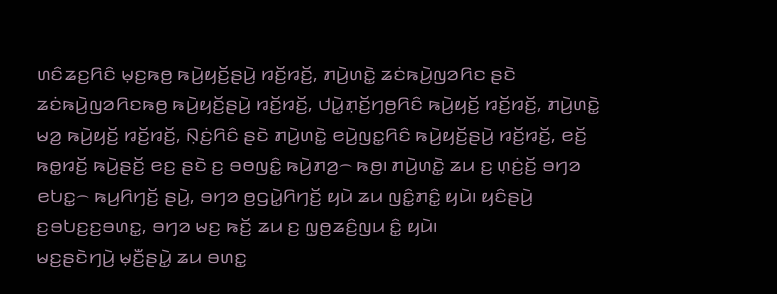ꤛꤢꤨꤘꤢ꤬ꤖꤢꤨ ꤗ꤫ꤢ꤬ꤒꤥ꤬ ꤒꤣꤧ꤬ꤟꤢꤩ꤬ꤔꤣꤧ꤬ ꤙꤢꤩ꤬ꤙꤢꤩ꤬, ꤊꤣꤧ꤬ꤛꤢꤧ꤭ ꤘꤢꤦꤒꤣꤧ꤬ꤜꤤꤖꤢ ꤔꤢꤧ ꤘꤢꤦꤒꤣꤧ꤬ꤜꤤꤖꤢꤒꤥ꤬ ꤒꤣꤧ꤬ꤟꤢꤩ꤬ꤔꤣꤧ꤬ ꤙꤢꤩ꤬ꤙꤢꤩ꤬, ꤓꤣꤧ꤭ꤊ꤫ꤢꤩ꤬ꤚꤥ꤬ꤖꤢꤨ ꤒꤣꤧ꤬ꤟꤢꤩ꤬ ꤙꤢꤩ꤬ꤙꤢꤩ꤬, ꤊꤣꤧ꤬ꤛꤢꤧ꤭ ꤗꤤ꤬ ꤒꤣꤧ꤬ꤟꤢꤩ꤬ ꤙꤢꤩ꤬ꤙꤢꤩ꤬, ꤡ꤫ꤢꤦ꤬ꤖꤢꤨ ꤔꤢꤧ ꤊꤣꤧ꤬ꤛꤢꤧ꤭ ꤕꤣꤧ꤬ꤜꤢ꤭ꤖꤢꤨ ꤒꤣꤧ꤬ꤟꤢꤩ꤬ꤔꤣꤧ꤬ ꤙꤢꤩ꤬ꤙꤢꤩ꤬, ꤕꤢꤩ꤬ ꤒꤥ꤭ꤙꤢꤩ꤬ ꤒꤣꤧ꤬ꤔꤢꤩ꤬ ꤕꤢ꤬ ꤔꤢꤧ ꤢ꤬ ꤋꤥꤜꤢꤨ꤭ ꤒꤣꤧ꤬ꤊꤤ꤬꤮ ꤒꤥ꤬꤯ ꤊꤣꤧ꤬ꤛꤢꤧ꤭ ꤘꤣ ꤢ꤬ ꤛ꤫ꤢꤦ꤬ꤢꤩ꤬ ꤋꤚꤤ ꤕꤝꤢ꤭꤮ ꤒꤣ꤬ꤖꤚꤢꤩ꤬ ꤔꤣꤧ꤬, ꤋꤚꤤ ꤥ꤬ꤞꤣꤧ꤭ꤖꤚꤢꤩ꤬ ꤟꤣꤧ ꤘꤣ ꤜꤢꤨ꤭ꤊꤢꤨ꤭ ꤟꤣꤧ꤯ ꤟꤢꤨꤔꤣꤧ꤬ ꤢ꤬ꤋꤝꤢ꤬ꤢ꤬ꤋꤛꤢ꤭, ꤋꤚꤤ ꤗꤢ꤬ ꤒꤢꤩ꤬ ꤘꤣ ꤢ꤬ ꤜ꤫ꤥ꤬ꤘꤢꤨ꤬ꤜꤣ ꤢꤨ꤭ ꤟꤣꤧ꤯
ꤗꤢ꤬ꤔꤢꤧꤚꤣꤧ꤬ ꤗ꤫ꤢꤪ꤬ꤔꤣꤧ꤭ ꤘꤣ ꤋꤛꤢ꤭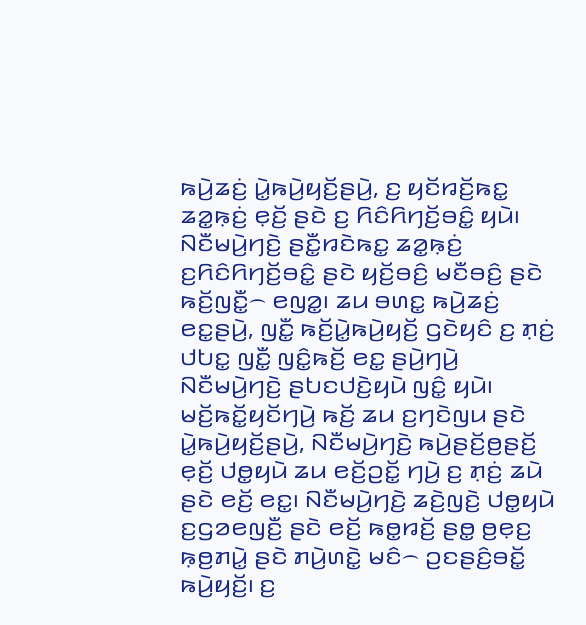ꤒꤣꤧ꤬ꤘꤢꤦ꤬ ꤣꤧ꤭ꤒꤣꤧ꤬ꤟꤢꤩ꤬ꤔꤣꤧ꤬, ꤢ꤬ ꤟꤢꤩꤙꤢꤩ꤬ꤒꤢ꤭ ꤘꤤ꤭ꤒ꤫ꤢꤦ꤬ ꤕ꤫ꤢꤩ꤬ ꤔꤢꤧ ꤢ꤬ ꤖꤢꤨꤖꤚꤢꤩ꤬ꤋꤢꤨ꤭ ꤟꤣꤧ꤯ ꤡꤢꤪꤗꤣꤧ꤬ꤚꤢꤧ꤬ ꤔꤢꤪ꤭ꤙꤢꤧꤒꤢ꤭ ꤘꤤ꤭ꤒ꤫ꤢꤦ꤬ ꤢ꤬ꤖꤢꤨꤖꤚꤢꤩ꤬ꤋꤢꤨ꤭ ꤔꤢꤧ ꤟꤢꤩ꤬ꤋꤢꤨ꤬ ꤗꤢꤪꤋꤢꤨ꤬ ꤔꤢꤧ ꤒꤢꤩ꤬ꤜꤢꤪ꤭꤮ ꤕꤜꤤ꤭꤯ ꤘꤣ ꤋꤛꤢ꤭ ꤒꤣꤧ꤬ꤘꤢꤦ꤬ ꤕꤢ꤭ꤔꤣꤧ꤬, ꤜꤢꤪ꤭ ꤒꤢꤩ꤬ꤣꤧ꤭ꤒꤣꤧ꤬ꤟꤢꤩ꤬ ꤞꤢꤧꤟꤢꤨ ꤢ꤬ ꤊ꤫ꤢꤦ꤬ ꤓꤝꤢ꤭ ꤜꤢꤪ꤭ ꤜꤢꤨ꤭ꤒꤢꤩ꤬ ꤕꤢ꤭ ꤔꤣꤧ꤬ꤚꤣꤧ꤬ ꤡꤢꤪꤗꤣꤧ꤬ꤚꤢꤧ꤬ ꤔꤝꤢꤓꤢꤧ꤬ꤟꤣꤧ ꤜꤢꤨ꤭ ꤟꤣꤧ꤯
ꤗꤢꤩ꤬ꤒꤢꤩ꤭ꤟꤢꤩꤚꤣꤧ꤬ ꤒꤢꤩ꤬ ꤘꤣ ꤢ꤬ꤚꤢꤧꤜꤣ ꤔꤢꤧ ꤣꤧ꤭ꤒꤣꤧ꤬ꤟꤢꤩ꤬ꤔꤣꤧ꤬, ꤡꤢꤪꤗꤣꤧ꤬ꤚꤢꤧ꤬ ꤒꤣꤧ꤬ꤔꤢꤩ꤬ꤥ꤬ꤔꤢꤩ꤬ ꤕ꤫ꤢꤩ꤬ ꤓꤥ꤭ꤟꤣꤧ ꤘꤣ ꤕꤢꤩ꤬ꤑꤢꤩ꤭ ꤚꤣꤧ꤬ ꤢ꤬ ꤊ꤫ꤢꤦ꤬ ꤘꤣꤧ ꤔꤢꤧ ꤕꤢꤩ꤬ ꤕꤢ꤭꤯ ꤡꤢꤪꤗꤣꤧ꤬ꤚꤢꤧ꤬ ꤘꤢꤧ꤬ꤜꤢꤧ꤬ ꤓꤥ꤭ꤟꤣꤧ ꤢ꤬ꤞꤤꤕꤜꤢꤪ꤬ ꤔꤢꤧ ꤕꤢꤩ꤬ ꤒꤥ꤭ꤙꤢꤩ꤬ ꤔꤥ꤭ ꤥ꤬ꤕ꤫ꤢ꤬ ꤒ꤫ꤥ꤬ꤊꤣꤧ꤭ ꤔꤢꤧ ꤊꤣꤧ꤬ꤛꤢꤧ꤭ ꤗꤢꤨ꤮ ꤑꤢꤔꤢꤨ꤬ꤋꤢꤩ꤭ ꤒꤣꤧ꤬ꤟꤢꤩ꤬꤯ ꤢ꤬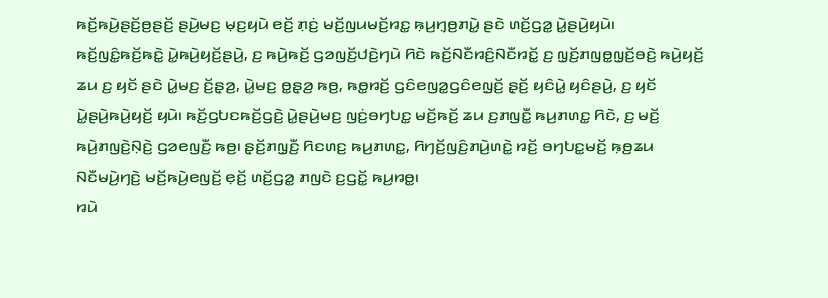ꤒꤢꤩ꤬ꤒꤣꤧ꤬ꤔꤢꤩ꤬ꤥ꤬ꤔꤢꤩ꤬ ꤔꤣꤧ꤬ꤗꤢ꤬ ꤗ꤫ꤢ꤬ꤟꤣꤧ ꤕꤢꤩ꤬ ꤊ꤫ꤢꤦ꤬ ꤗꤢꤩ꤬ꤜꤣꤗꤢꤩ꤬ꤙꤢ꤭ ꤒ꤫ꤣ꤬ꤚ꤫ꤥ꤬ꤊꤣꤧ꤭ ꤔꤢꤧ ꤛꤢꤩ꤬ꤞꤤ꤭ ꤣꤧ꤭ꤔꤣꤧ꤬ꤟꤣꤧ꤯
ꤒꤢꤩ꤬ꤜꤢꤨ꤭ꤒꤢꤩ꤬ꤒꤢꤧ꤭ ꤣꤧ꤭ꤒꤣꤧ꤬ꤟꤢꤩ꤬ꤔꤣꤧ꤬, ꤢ꤬ ꤒꤣꤧ꤬ꤒꤢꤩ꤬ ꤞꤤꤜꤢꤩ꤬ꤓꤢꤧ꤬ꤚꤣꤧ ꤖꤢꤧ ꤒꤢꤩ꤬ꤡꤢꤪꤙꤢꤨ꤬ꤡꤢꤪꤙꤢꤩ꤭ ꤢ꤬ ꤜ꤫ꤢꤩ꤬ꤊꤜꤥ꤭ꤜ꤫ꤢꤩ꤬ꤋꤢꤧ꤬ ꤒꤣꤧ꤬ꤟꤢꤩ꤬ ꤘꤣ ꤢ꤬ ꤟꤢꤩ ꤔꤢꤧ ꤣꤧ꤭ꤗꤢ꤬ ꤢꤩ꤬ꤔ꤫ꤤ꤬, ꤣꤧ꤭ꤗꤢ꤬ ꤥ꤭ꤔ꤫ꤤ꤬ ꤒꤥ꤬, ꤒꤥ꤭ꤙꤢꤩ꤬ ꤞꤢꤨꤕꤜꤤ꤭ꤞꤢꤨꤕꤜ꤫ꤢꤩ꤬ ꤔ꤫ꤢꤩ꤬ ꤟꤢꤨꤣꤧ꤭ ꤟꤢꤨꤔꤣꤧ꤬, ꤢ꤬ ꤟꤢꤩ ꤣꤧ꤭ꤔꤣꤧ꤬ꤒꤣꤧ꤬ꤟꤢꤩ꤬ ꤟꤣꤧ꤯ ꤒꤢꤩ꤬ꤞꤝꤢꤒꤢꤩ꤬ꤞꤢꤧ꤬ ꤣꤧ꤭ꤔꤣꤧ꤬ꤗꤢ꤬ ꤜꤢꤦ꤬ꤋꤚꤝꤢ꤭ ꤗꤢꤩ꤬ꤒꤢꤩ꤬ ꤘꤣ ꤢ꤬ꤊꤜꤢꤪ꤭ ꤒꤣ꤬ꤊꤛꤢ꤭ ꤖꤢꤧ, ꤢ꤬ ꤗꤢꤩ꤬ ꤒꤣꤧ꤬ꤊꤜꤢꤧ꤬ꤡ꤫ꤢꤧ꤬ ꤞꤤꤕꤜꤢꤪ꤬ ꤒꤥ꤬꤯ ꤔ꤫ꤢꤩ꤬ꤊꤜ꤫ꤢꤪ꤬ ꤖꤢꤛꤢ꤬ ꤒꤣ꤬ꤊꤛꤢ꤭, ꤖꤚꤢꤩ꤬ꤜꤢꤨ꤬ꤊꤣꤧ꤬ꤛꤢꤧ꤭ ꤙꤢꤩ꤬ ꤋꤚꤝꤢ꤭ꤗꤢꤩ꤬ ꤒ꤫ꤥ꤬ꤘꤣ ꤡꤢꤪꤗꤣꤧ꤬ꤚꤢꤧ꤬ ꤗꤢꤩ꤬ꤒꤣꤧ꤬ꤕꤜꤢꤩ꤬ ꤕ꤫ꤢꤩ꤬ ꤛꤢꤩ꤬ꤞꤤ꤭ ꤊꤜꤢꤧ ꤢ꤬ꤞꤢꤩ꤭ ꤒꤣ꤬ꤙꤥ꤭꤯
ꤙꤣꤧ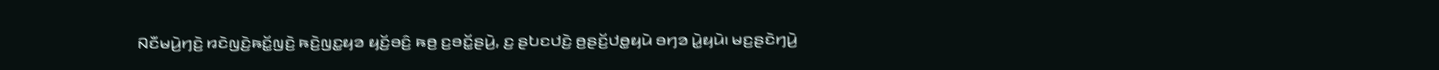ꤡꤢꤪꤗꤣꤧ꤬ꤚꤢꤧ꤬ ꤙꤢꤧꤜꤢꤧ꤬ꤒꤢꤩ꤭ꤜꤢꤧ꤬ ꤒꤢꤧ꤬ꤜꤢ꤭ꤟꤤ ꤟꤢꤩ꤬ꤋꤢꤨ꤬ ꤒꤥ꤬ ꤢ꤬ꤋꤢꤩ꤭ꤔꤣꤧ꤬, ꤢ꤬ ꤔꤝꤢꤓꤢꤧ꤬ ꤥ꤬ꤔꤢꤩ꤬ꤓꤥ꤭ꤟꤣꤧ ꤋꤚꤤ ꤣꤧ꤭ꤟꤣꤧ꤯ ꤗꤢ꤬ꤔꤢꤧꤚꤣꤧ꤬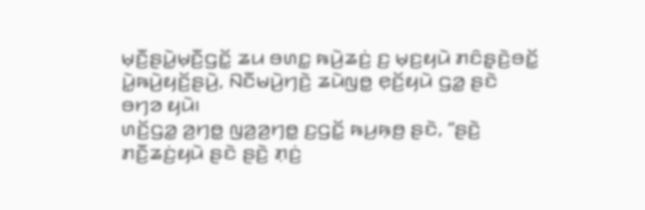ꤗ꤫ꤢꤪ꤬ꤔꤣꤧ꤭ꤗ꤫ꤢꤪ꤬ꤞꤢꤩ꤭ ꤘꤣ ꤋꤛꤢ꤭ ꤒꤣꤧ꤬ꤘꤢꤦ꤬ ꤢ꤬ ꤗ꤫ꤢ꤬ꤟꤣꤧ ꤊꤢꤨꤔ꤫ꤢꤧ꤬ꤋꤢꤩ꤭ ꤣꤧ꤭ꤒꤣꤧ꤬ꤟꤢꤩ꤬ꤔꤣꤧ꤬, ꤡꤢꤪꤗꤣꤧ꤬ꤚꤢꤧ꤬ ꤘꤣꤧꤜꤥ꤭ ꤕ꤫ꤢꤩ꤬ꤟꤣꤧ ꤞꤤ꤭ ꤔꤢꤧ ꤋꤚꤤ ꤟꤣꤧ꤯
ꤛꤢꤩ꤬ꤞꤤ꤭ ꤤ꤬ꤚꤥ꤭ ꤜꤤ꤬ꤤ꤬ꤚꤥ꤭ ꤢ꤬ꤞꤢꤩ꤭ ꤒꤣ꤬ꤒ꤫ꤥ꤬ ꤔꤢꤧ, “ꤔꤢꤧ꤬ ꤊꤢꤪ꤬ꤘꤢꤦ꤬ꤟꤣꤧ ꤔꤢꤧ ꤔꤢꤧ꤬ ꤊ꤫ꤢꤦ꤬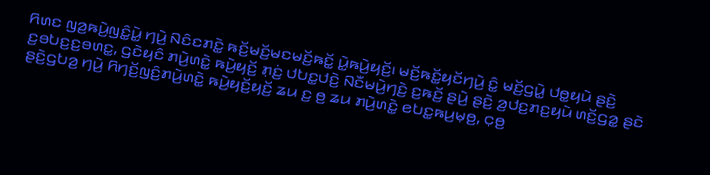ꤖꤛꤢ ꤜꤤ꤬ꤒꤣꤧ꤬ꤜꤢꤨ꤭ꤣꤧ꤭ ꤚꤣꤧ꤬ ꤡꤢꤨꤢꤊꤢꤧ꤭ ꤒꤢꤩ꤬ꤗꤢꤩ꤬ꤗꤢꤗꤢꤩ꤬ꤒꤢꤩ꤭ ꤣꤧ꤭ꤒꤣꤧ꤬ꤟꤢꤩ꤬꤯ ꤗꤢꤩ꤬ꤒꤢꤩ꤭ꤟꤢꤩꤚꤣꤧ꤬ ꤢꤨ꤭ ꤗꤢꤩ꤬ꤞꤣꤧ꤭ ꤓꤥ꤭ꤟꤣꤧ ꤔꤢꤧ꤬ ꤢ꤬ꤋꤝꤢ꤬ꤢ꤬ꤋꤛꤢ꤭, ꤞꤢꤧꤟꤢꤨ ꤊꤣꤧ꤬ꤛꤢꤧ꤭ ꤒꤣꤧ꤬ꤟꤢꤩ꤬ ꤊ꤫ꤢꤦ꤬ ꤓꤝꤢ꤭ꤓꤢꤧ꤬ ꤡꤢꤪꤗꤣꤧ꤬ꤚꤢꤧ꤬ ꤢ꤬ꤒꤢꤩ꤬ ꤔꤣꤧ꤬ ꤔꤢꤧ꤬ ꤤ꤬ꤓꤢ꤬ꤊꤢ꤬ꤟꤣꤧ ꤛꤢꤩ꤬ꤞꤤ꤭ ꤔꤢꤧ ꤔꤢꤧ꤬ꤞꤝꤤ꤬ ꤚꤣꤧ꤬ ꤖꤚꤢꤩ꤬ꤜꤢꤨ꤬ꤊꤣꤧ꤬ꤛꤢꤧ꤭ ꤒꤣꤧ꤬ꤟꤢꤩ꤬ꤟꤢꤩ꤬ ꤘꤣ ꤢ꤬ ꤥ꤬ ꤘꤣ ꤊꤣꤧ꤬ꤛꤢꤧ꤭ ꤕꤝꤢ꤭ꤒꤣ꤬ꤗ꤫ꤥ꤬, ꤍ꤫ꤥ꤬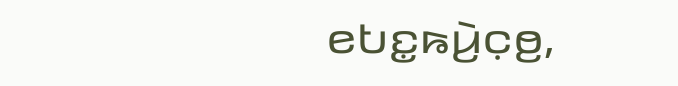ꤕꤝꤢ꤭ꤒꤣꤧ꤬ꤍ꤫ꤥ꤬,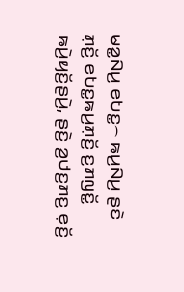ꤗꤤ꤭ꤡꤣ꤬ ꤕꤝꤢ꤭꤮ ꤒꤣ꤬ꤡꤣ꤬ ꤔꤢꤧ ꤊ꤫ꤢꤩ꤬ ꤕꤝꤢ꤭ꤒꤣ꤬ꤊ꤫ꤢꤩ꤬ ꤢ꤬ꤊꤜꤢꤩ꤭ ꤒꤣꤧ꤬ꤟꤢꤩ꤬ꤔꤣꤧ꤬, ꤔꤢꤧ꤬ ꤤ꤬ꤓꤢ꤬ꤊꤢ꤬ ꤕ꤫ꤢꤩ꤬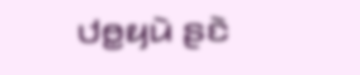ꤓꤥ꤭ꤟꤣꤧ ꤔꤢꤧ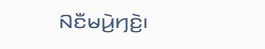ꤡꤢꤪꤗꤣꤧ꤬ꤚꤢꤧ꤬꤯